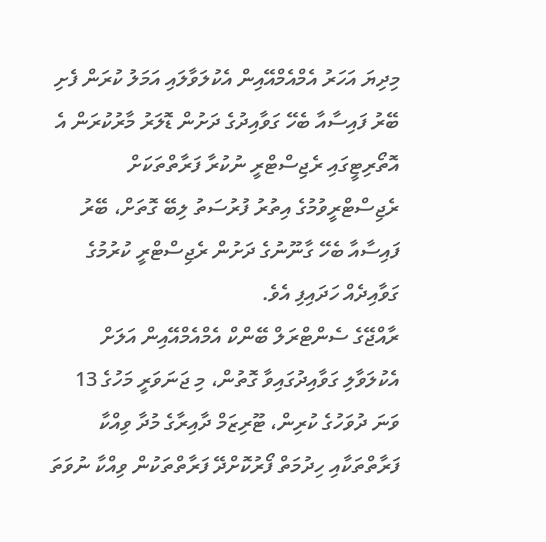މިދިޔަ އަހަރު އެމްއެމްއޭއިން އެކުލަވާލައި އަމަލު ކުރަން ފެށި ބޭރު ފައިސާއާ ބެހޭ ގަވާއިދުގެ ދަށުން ޑޮލަރު މާރުކުރަން އެ އޮތޯރިޓީގައި ރެޖިސްޓްރީ ނުކުރާ ފަރާތްތަކަށް ރެޖިސްޓްރީވުމުގެ އިތުރު ފުރުސަތު ލިބޭ ގޮތަށް، ބޭރު ފައިސާއާ ބެހޭ ގާނޫނުގެ ދަށުން ރެޖިސްޓްރީ ކުރުމުގެ ގަވާއިދެއް ހަދައިފި އެވެ.
ރާއްޖޭގެ ސެންޓްރަލް ބޭންކް އެމްއެމްއޭއިން އަލަށް އެކުލަވާލި ގަވާއިދުގައިވާ ގޮތުން، މި ޖަނަވަރީ މަހުގެ 13 ވަނަ ދުވަހުގެ ކުރިން، ޓޫރިޒަމް ދާއިރާގެ މުދާ ވިއްކާ ފަރާތްތަކާއި ހިދުމަތް ފޯރުކޮށްދޭ ފަރާތްތަކުން ވިއްކާ ނުވަތަ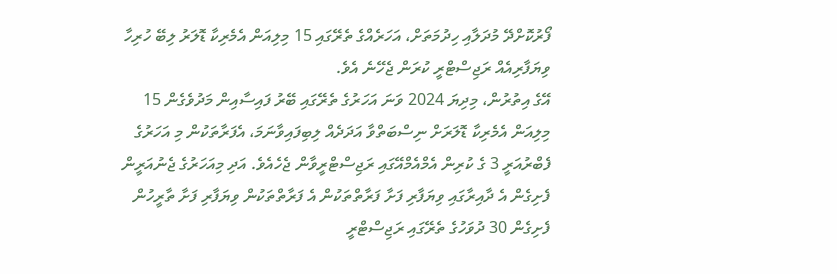ފޯރުކޮށްދޭ މުދަލާއި ހިދުމަތަށް، އަހަރެއްގެ ތެރޭގައި 15 މިލިއަން އެމެރިކާ ޑޮލަރު ލިބޭ ހުރިހާ ވިޔަފާރިއެއް ރަޖިސްޓްރީ ކުރަން ޖެހޭނެ އެވެ.
އޭގެ އިތުރުން، މިދިޔަ 2024 ވަނަ އަހަރުގެ ތެރޭގައި ބޭރު ފައިސާއިން މަދުވެގެން 15 މިލިއަން އެމެރިކާ ޑޮލަރަށް ނިސްބަތްވާ އަދަދެއް ލިބިފައިވާނަމަ، އެފަރާތަކުން މި އަހަރުގެ ފެބްރުއަރީ 3 ގެ ކުރިން އެމްއެމްއޭގައި ރަޖިސްޓްރީވާން ޖެހެއެވެ. އަދި މިއަހަރުގެ ޖެނުއަރީން ފެށިގެން އެ ދާއިރާގައި ވިޔަފާރި ފަށާ ފަރާތްތަކުން އެ ފަރާތްތަކުން ވިޔަފާރި ފަށާ ތާރީހުން ފެށިގެން 30 ދުވަހުގެ ތެރޭގައި ރަޖިސްޓްރީ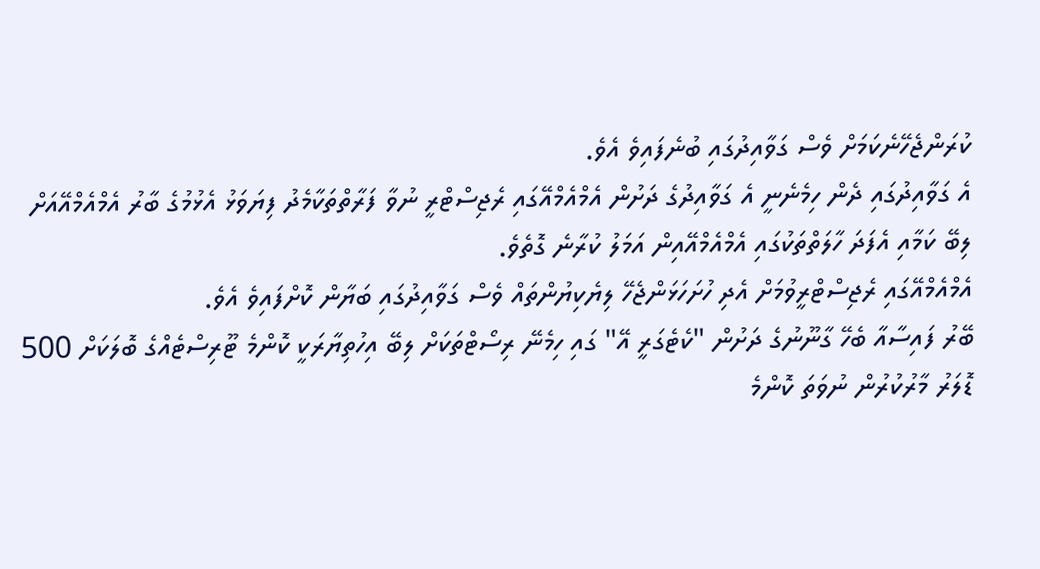ކުރަންޖެހޭނެކަމަށް ވެސް ގަވާއިދުގައި ބުނެފައިވެ އެވެ.
އެ ގަވާއިދުގައި ދެން ހިމެނެނީ އެ ގަވާއިދުގެ ދަށުން އެމްއެމްއޭގައި ރެޖިސްޓްރީ ނުވާ ފަރާތްތަކާމެދު ފިޔަވަޅު އެޅުމުގެ ބާރު އެމްއެމްއޭއަށް ލިބޭ ކަމާއި އެފަދަ ހާލަތްތަކުގައި އެމްއެމްއޭއިން އަމަލު ކުރާނެ ގޮތެވެ.
އެމްއެމްއޭގައި ރެޖިސްޓްރީވުމަށް އެދި ހުށަހަޅަންޖެހޭ ލިޔެކިޔުންތައް ވެސް ގަވާއިދުގައި ބަޔާން ކޮށްފައިވެ އެވެ.
ބޭރު ފައިސާއާ ބެހޭ ގާނޫނުގެ ދަށުން "ކެޓެގަރީ އޭ" ގައި ހިމެނޭ ރިސޯޓްތަކަށް ލިބޭ އިހުތިޔާރަކީ ކޮންމެ ޓޫރިސްޓެއްގެ ބޮލަކަށް 500 ޑޮލަރު މާރުކުރުން ނުވަތަ ކޮންމެ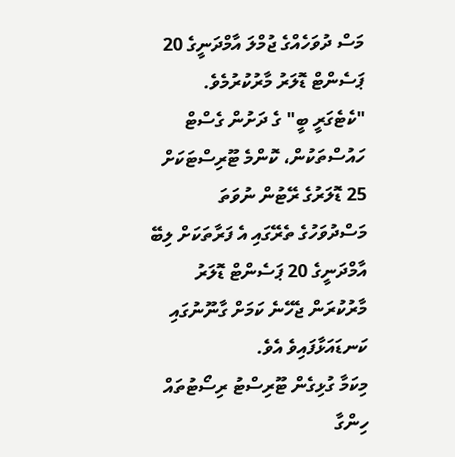މަސް ދުވަހެއްގެ ޖުމްލަ އާމްދަނީގެ 20 ޕަސެންޓް ޑޮލަރު މާރުކުރުމެވެ. "ކެޓެގަރީ ބީ" ގެ ދަށުން ގެސްޓް ހައުސްތަކުން، ކޮންމެ ޓޫރިސްޓަކަށް 25 ޑޮލަރުގެ ރޭޓުން ނުވަތަ މަސްދުވަހުގެ ތެރޭގައި އެ ފަރާތަކަށް ލިބޭ އާމްދަނީގެ 20 ޕަސެންޓް ޑޮލަރު މާރުކުރަން ޖެހޭނެ ކަމަށް ގާނޫނުގައި ކަނޑައަޅާފައިވެ އެވެ.
މިކަމާ ގުޅިގެން ޓޫރިސްޓު ރިސޯޓުތައް ހިންގާ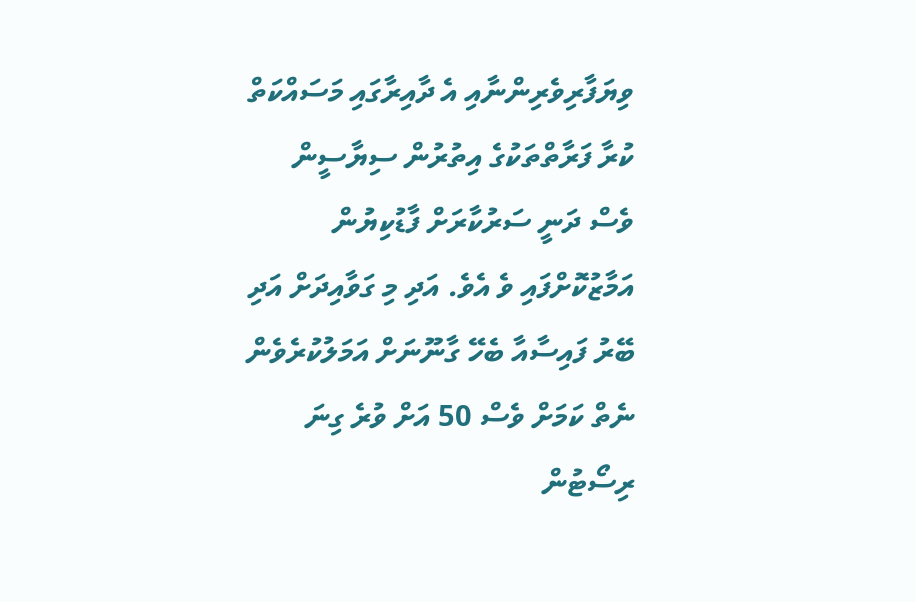ވިޔަފާރިވެރިންނާއި އެ ދާއިރާގައި މަސައްކަތް ކުރާ ފަރާތްތަކުގެ އިތުރުން ސިޔާސީން ވެސް ދަނީ ސަރުކާރަށް ފާޑުކިޔުން އަމާޒުކޮށްފައި ވެ އެވެ. އަދި މި ގަވާއިދަށް އަދި ބޭރު ފައިސާއާ ބެހޭ ގާނޫނަށް އަމަލުކުރެވެން ނެތް ކަމަށް ވެސް 50 އަށް ވުރެ ގިނަ ރިސޯޓުން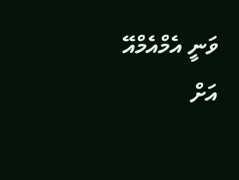ވަނީ އެމްއެމްއޭ އަށް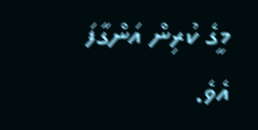މީގެ ކުރިން އަންގާފަ އެވެ.